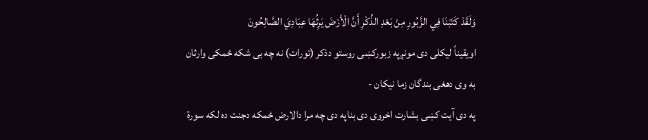وَلَقَدْ كَتَبْنَا فِي الزَّبُورِ مِنْ بَعْدِ الذِّكْرِ أَنَّ الْأَرْضَ يَرِثُهَا عِبَادِيَ الصَّالِحُونَ
اویقیناً لیکلی دی مونږپه زبورکښی روستو دذکر (تورات) نه چه بی شکه ځمکی وارثان به وی دهغی بندگان زما نیکان -
په دی آیت کښی بشارت اخروی دی بناپه دی چه مرا دالارض ځمکه دجنت ده لکه سورة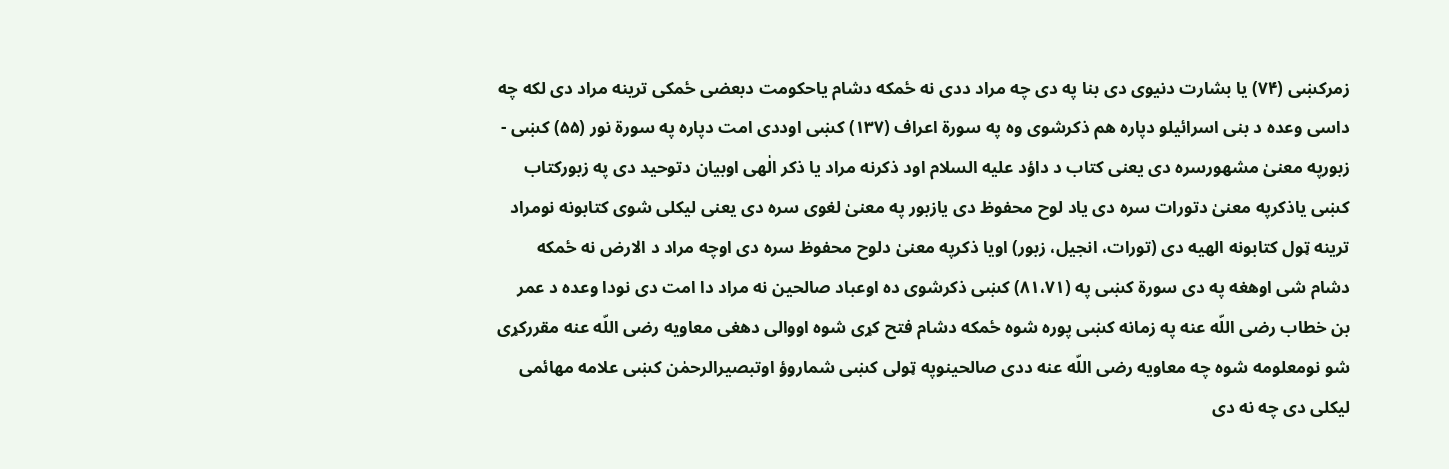زمرکښی (۷۴) یا بشارت دنیوی دی بنا په دی چه مراد ددی نه ځمکه دشام یاحکومت دبعضی ځمکی ترینه مراد دی لکه چه داسی وعده د بنی اسرائیلو دپاره هم ذکرشوی وه په سورة اعراف (۱۳۷) کښی اوددی امت دپاره په سورة نور (۵۵) کښی - زبورپه معنیٰ مشهورسره دی یعنی کتاب د داؤد علیه السلام اود ذکرنه مراد یا ذکر الٰهی اوبیان دتوحید دی په زبورکتاب کښی یاذکرپه معنیٰ دتورات سره دی یاد لوح محفوظ دی یازبور په معنیٰ لغوی سره دی یعنی لیکلی شوی کتابونه نومراد ترینه ټول کتابونه الهیه دی (تورات، انجیل، زبور) اویا ذکرپه معنیٰ دلوح محفوظ سره دی اوچه مراد د الارض نه ځمکه دشام شی اوهغه په دی سورة کښی په (۸۱،۷۱) کښی ذکرشوی ده اوعباد صالحین نه مراد دا امت دی نودا وعده د عمر بن خطاب رضی اللّه عنه په زمانه کښی پوره شوه ځمکه دشام فتح کړی شوه اووالی دهغی معاویه رضی اللّه عنه مقررکړی شو نومعلومه شوه چه معاویه رضی اللّه عنه ددی صالحینوپه ټولی کښی شماروؤ اوتبصیرالرحمٰن کښی علامه مهائمی لیکلی دی چه نه دی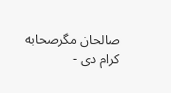صالحان مگرصحابه کرام دی -